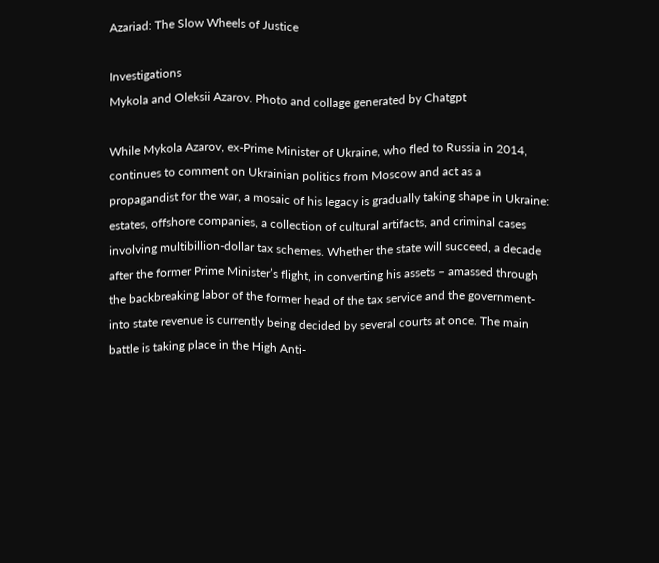Azariad: The Slow Wheels of Justice

Investigations
Mykola and Oleksii Azarov. Photo and collage generated by Chatgpt

While Mykola Azarov, ex-Prime Minister of Ukraine, who fled to Russia in 2014, continues to comment on Ukrainian politics from Moscow and act as a propagandist for the war, a mosaic of his legacy is gradually taking shape in Ukraine: estates, offshore companies, a collection of cultural artifacts, and criminal cases involving multibillion-dollar tax schemes. Whether the state will succeed, a decade after the former Prime Minister’s flight, in converting his assets – amassed through the backbreaking labor of the former head of the tax service and the government- into state revenue is currently being decided by several courts at once. The main battle is taking place in the High Anti-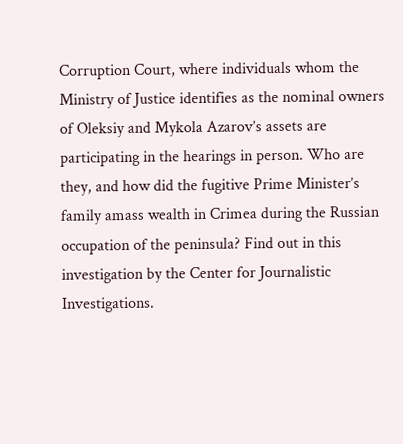Corruption Court, where individuals whom the Ministry of Justice identifies as the nominal owners of Oleksiy and Mykola Azarov’s assets are participating in the hearings in person. Who are they, and how did the fugitive Prime Minister’s family amass wealth in Crimea during the Russian occupation of the peninsula? Find out in this investigation by the Center for Journalistic Investigations.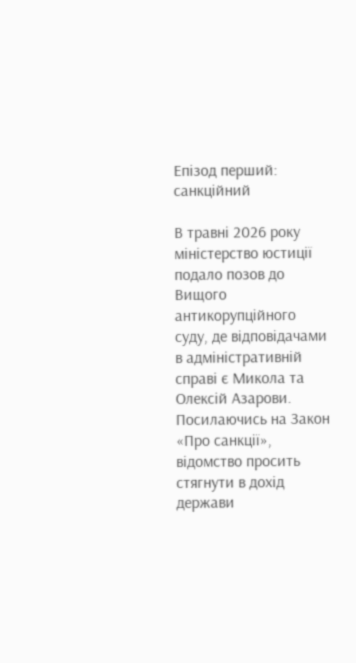Епізод перший: санкційний

В травні 2026 року міністерство юстиції подало позов до Вищого антикорупційного суду, де відповідачами в адміністративній справі є Микола та Олексій Азарови. Посилаючись на Закон «Про санкції», відомство просить стягнути в дохід держави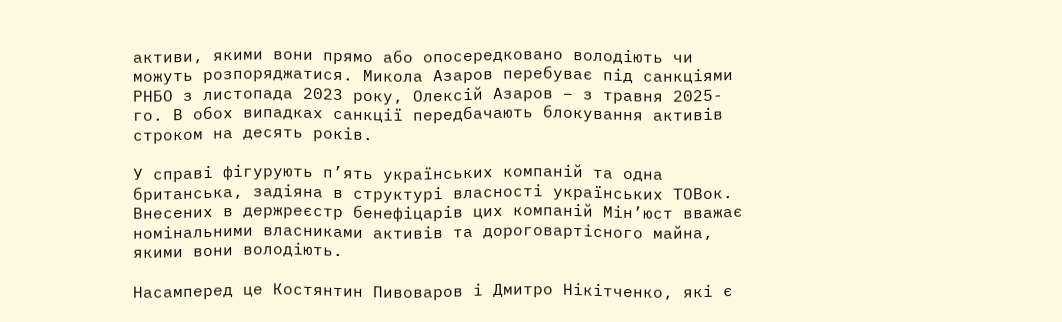активи, якими вони прямо або опосередковано володіють чи можуть розпоряджатися. Микола Азаров перебуває під санкціями РНБО з листопада 2023 року, Олексій Азаров – з травня 2025-го. В обох випадках санкції передбачають блокування активів строком на десять років.

У справі фігурують п’ять українських компаній та одна британська, задіяна в структурі власності українських ТОВок. Внесених в держреєстр бенефіцарів цих компаній Мін’юст вважає номінальними власниками активів та дороговартісного майна, якими вони володіють.

Насамперед це Костянтин Пивоваров і Дмитро Нікітченко, які є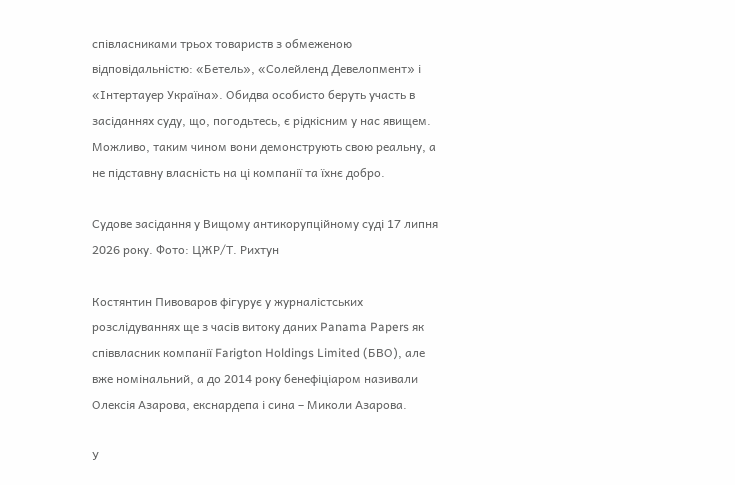співласниками трьох товариств з обмеженою відповідальністю: «Бетель», «Солейленд Девелопмент» і «Інтертауер Україна». Обидва особисто беруть участь в засіданнях суду, що, погодьтесь, є рідкісним у нас явищем. Можливо, таким чином вони демонструють свою реальну, а не підставну власність на ці компанії та їхнє добро.

Судове засідання у Вищому антикорупційному суді 17 липня 2026 року. Фото: ЦЖР/Т. Рихтун

Костянтин Пивоваров фігурує у журналістських розслідуваннях ще з часів витоку даних Panama Papers як співвласник компанії Farigton Holdings Limited (БВО), але вже номінальний, а до 2014 року бенефіціаром називали Олексія Азарова, екснардепа і сина – Миколи Азарова.

У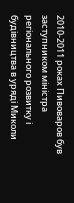2010-2011 роках Пивоваров був заступником міністра регіонального розвитку і будівництва в уряді Миколи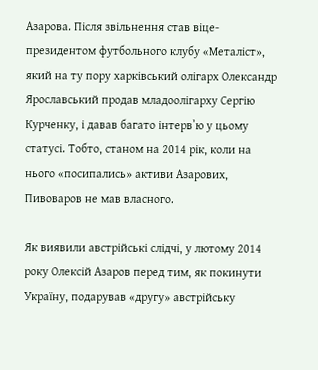Азарова. Після звільнення став віце-президентом футбольного клубу «Металіст», який на ту пору харківський олігарх Олександр Ярославський продав младоолігарху Сергію Курченку, і давав багато інтервʼю у цьому статусі. Тобто, станом на 2014 рік, коли на нього «посипались» активи Азарових, Пивоваров не мав власного.

Як виявили австрійські слідчі, у лютому 2014 року Олексій Азаров перед тим, як покинути Україну, подарував «другу» австрійську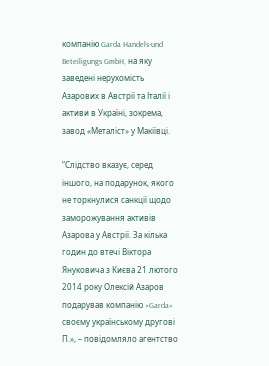компанію Garda Handels-und Beteiligungs GmbH, на яку заведені нерухомість Азарових в Австрії та Італії і активи в Україні, зокрема, завод «Металіст» у Макіївці.

“Слідство вказує, серед іншого, на подарунок, якого не торкнулися санкції щодо заморожування активів Азарова у Австрії. За кілька годин до втечі Віктора Януковича з Києва 21 лютого 2014 року Олексій Азаров подарував компанію «Garda» своєму українському другові П.», – повідомляло агентство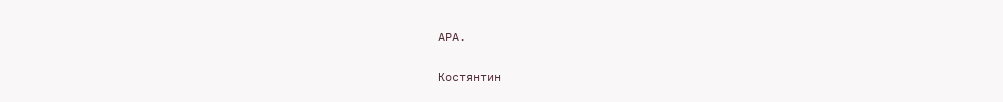АРА.

Костянтин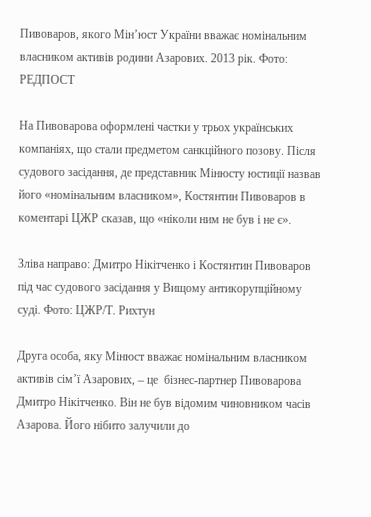Пивоваров, якого Мін’юст України вважає номінальним власником активів родини Азарових. 2013 рік. Фото: РЕДПОСТ

На Пивоварова оформлені частки у трьох українських компаніях, що стали предметом санкційного позову. Після судового засідання, де представник Мінюсту юстиції назвав його «номінальним власником», Костянтин Пивоваров в коментарі ЦЖР сказав, що «ніколи ним не був і не є».

Зліва направо: Дмитро Нікітченко і Костянтин Пивоваров під час судового засідання у Вищому антикорупційному суді. Фото: ЦЖР/Т. Рихтун

Друга особа, яку Мінюст вважає номінальним власником активів сім’ї Азарових, – це  бізнес-партнер Пивоварова Дмитро Нікітченко. Він не був відомим чиновником часів Азарова. Його нібито залучили до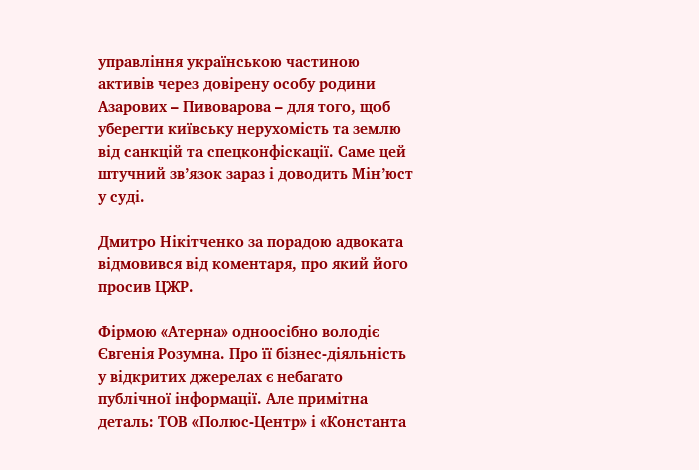управління українською частиною активів через довірену особу родини Азарових – Пивоварова – для того, щоб уберегти київську нерухомість та землю від санкцій та спецконфіскації. Саме цей штучний зв’язок зараз і доводить Мін’юст у суді.

Дмитро Нікітченко за порадою адвоката відмовився від коментаря, про який його просив ЦЖР.

Фірмою «Атерна» одноосібно володіє Євгенія Розумна. Про її бізнес-діяльність у відкритих джерелах є небагато публічної інформації. Але примітна деталь: ТОВ «Полюс-Центр» і «Константа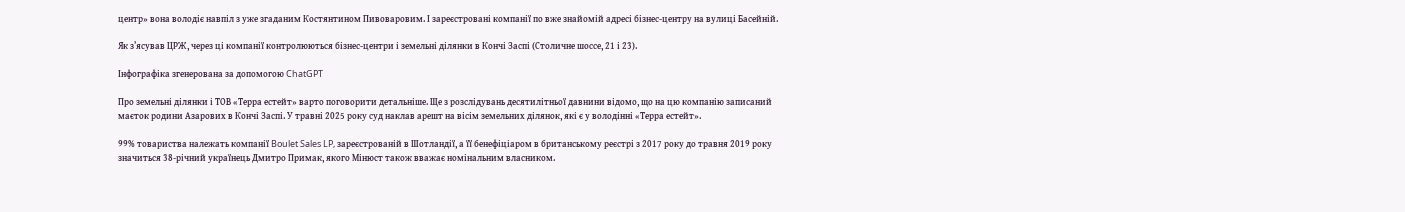центр» вона володіє навпіл з уже згаданим Костянтином Пивоваровим. І зареєстровані компанії по вже знайомій адресі бізнес-центру на вулиці Басейній.

Як з’ясував ЦРЖ, через ці компанії контролюються бізнес-центри і земельні ділянки в Кончі Заспі (Столичне шоссе, 21 і 23).

Інфографіка згенерована за допомогою ChatGPT

Про земельні ділянки і ТОВ «Терра естейт» варто поговорити детальніше. Ще з розслідувань десятилітньої давнини відомо, що на цю компанію записаний маєток родини Азарових в Кончі Заспі. У травні 2025 року суд наклав арешт на вісім земельних ділянок, які є у володінні «Терра естейт».

99% товариства належать компанії Boulet Sales LP, зареєстрованій в Шотландії, а її бенефіціаром в британському реєстрі з 2017 року до травня 2019 року значиться 38-річний українець Дмитро Примак, якого Мінюст також вважає номінальним власником.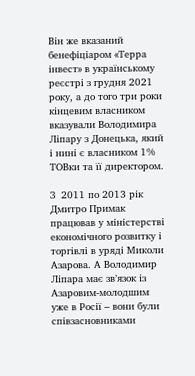Він же вказаний бенефіціаром «Терра інвест» в українському реєстрі з грудня 2021 року, а до того три роки кінцевим власником вказували Володимира Ліпару з Донецька, який і нині є власником 1% ТОВки та її директором.

З  2011 по 2013 рік Дмитро Примак працював у міністерстві економічного розвитку і торгівлі в уряді Миколи Азарова. А Володимир Ліпара має звʼязок із Азаровим-молодшим уже в Росії – вони були співзасновниками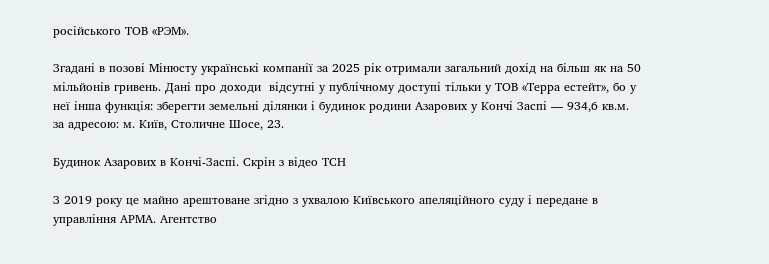російського ТОВ «РЭМ».

Згадані в позові Мінюсту українські компанії за 2025 рік отримали загальний дохід на більш як на 50 мільйонів гривень. Дані про доходи  відсутні у публічному доступі тільки у ТОВ «Терра естейт», бо у неї інша функція: зберегти земельні ділянки і будинок родини Азарових у Кончі Заспі — 934,6 кв.м. за адресою: м. Київ, Столичне Шосе, 23.

Будинок Азарових в Кончі-Заспі. Скрін з відео ТСН

З 2019 року це майно арештоване згідно з ухвалою Київського апеляційного суду і передане в управління АРМА. Агентство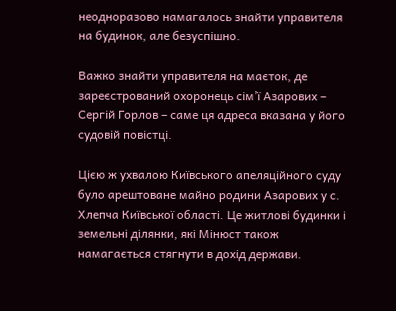неодноразово намагалось знайти управителя на будинок, але безуспішно.

Важко знайти управителя на маєток, де зареєстрований охоронець сім’ї Азарових – Сергій Горлов – саме ця адреса вказана у його судовій повістці.

Цією ж ухвалою Київського апеляційного суду було арештоване майно родини Азарових у с. Хлепча Київської області. Це житлові будинки і земельні ділянки, які Мінюст також намагається стягнути в дохід держави.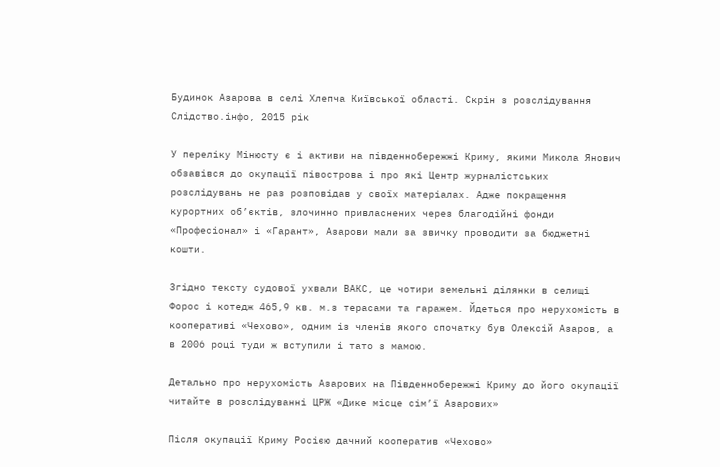Будинок Азарова в селі Хлепча Київської області. Скрін з розслідування Слідство.інфо, 2015 рік

У переліку Мінюсту є і активи на південнобережжі Криму, якими Микола Янович обзавівся до окупації півострова і про які Центр журналістських розслідувань не раз розповідав у своїх матеріалах. Адже покращення курортних об’єктів, злочинно привласнених через благодійні фонди «Професіонал» і «Гарант», Азарови мали за звичку проводити за бюджетні кошти.

Згідно тексту судової ухвали ВАКС, це чотири земельні ділянки в селищі Форос і котедж 465,9 кв. м.з терасами та гаражем. Йдеться про нерухомість в кооперативі «Чехово», одним із членів якого спочатку був Олексій Азаров, а в 2006 році туди ж вступили і тато з мамою.

Детально про нерухомість Азарових на Південнобережжі Криму до його окупації читайте в розслідуванні ЦРЖ «Дике місце сім’ї Азарових»

Після окупації Криму Росією дачний кооператив «Чехово»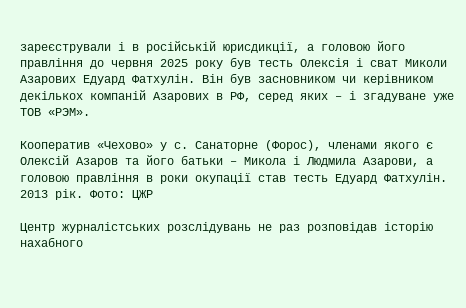зареєстрували і в російській юрисдикції, а головою його правління до червня 2025 року був тесть Олексія і сват Миколи Азарових Едуард Фатхулін. Він був засновником чи керівником декількох компаній Азарових в РФ, серед яких – і згадуване уже ТОВ «РЭМ».

Кооператив «Чехово» у с. Санаторне (Форос), членами якого є Олексій Азаров та його батьки – Микола і Людмила Азарови, а головою правління в роки окупації став тесть Едуард Фатхулін. 2013 рік. Фото: ЦЖР

Центр журналістських розслідувань не раз розповідав історію нахабного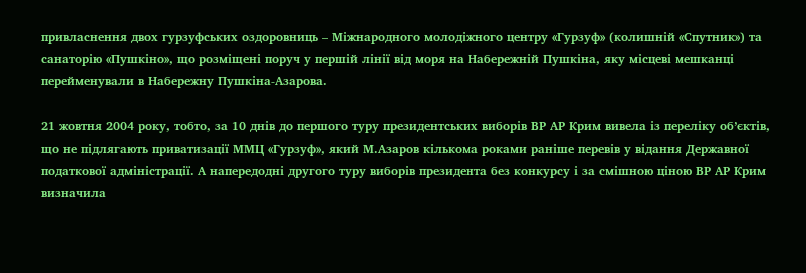привласнення двох гурзуфських оздоровниць – Міжнародного молодіжного центру «Гурзуф» (колишній «Спутник») та санаторію «Пушкіно», що розміщені поруч у першій лінії від моря на Набережній Пушкіна, яку місцеві мешканці перейменували в Набережну Пушкіна-Азарова.

21 жовтня 2004 року, тобто, за 10 днів до першого туру президентських виборів ВР АР Крим вивела із переліку об’єктів, що не підлягають приватизації ММЦ «Гурзуф», який М.Азаров кількома роками раніше перевів у відання Державної податкової адміністрації. А напередодні другого туру виборів президента без конкурсу і за смішною ціною ВР АР Крим визначила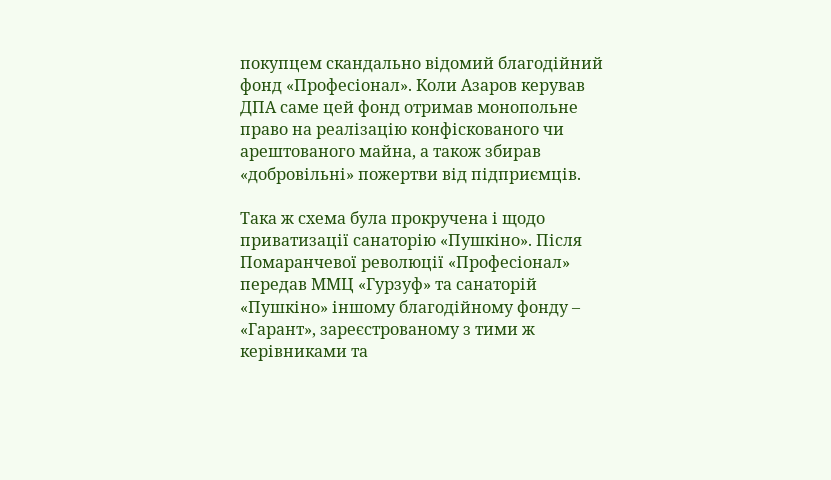покупцем скандально відомий благодійний фонд «Професіонал». Коли Азаров керував ДПА саме цей фонд отримав монопольне право на реалізацію конфіскованого чи арештованого майна, а також збирав «добровільні» пожертви від підприємців.

Така ж схема була прокручена і щодо приватизації санаторію «Пушкіно». Після Помаранчевої революції «Професіонал» передав ММЦ «Гурзуф» та санаторій «Пушкіно» іншому благодійному фонду – «Гарант», зареєстрованому з тими ж керівниками та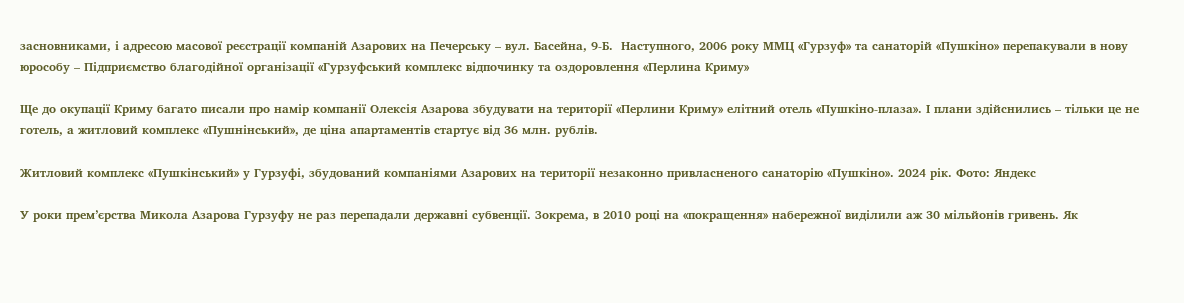засновниками, і адресою масової реєстрації компаній Азарових на Печерську – вул. Басейна, 9-Б.  Наступного, 2006 року ММЦ «Гурзуф» та санаторій «Пушкіно» перепакували в нову юрособу – Підприємство благодійної організації «Гурзуфський комплекс відпочинку та оздоровлення «Перлина Криму»

Ще до окупації Криму багато писали про намір компанії Олексія Азарова збудувати на території «Перлини Криму» елітний отель «Пушкіно-плаза». І плани здійснились – тільки це не готель, а житловий комплекс «Пушнінський», де ціна апартаментів стартує від 36 млн. рублів.

Житловий комплекс «Пушкінський» у Гурзуфі, збудований компаніями Азарових на території незаконно привласненого санаторію «Пушкіно». 2024 рік. Фото: Яндекс

У роки премʼєрства Микола Азарова Гурзуфу не раз перепадали державні субвенції. Зокрема, в 2010 році на «покращення» набережної виділили аж 30 мільйонів гривень. Як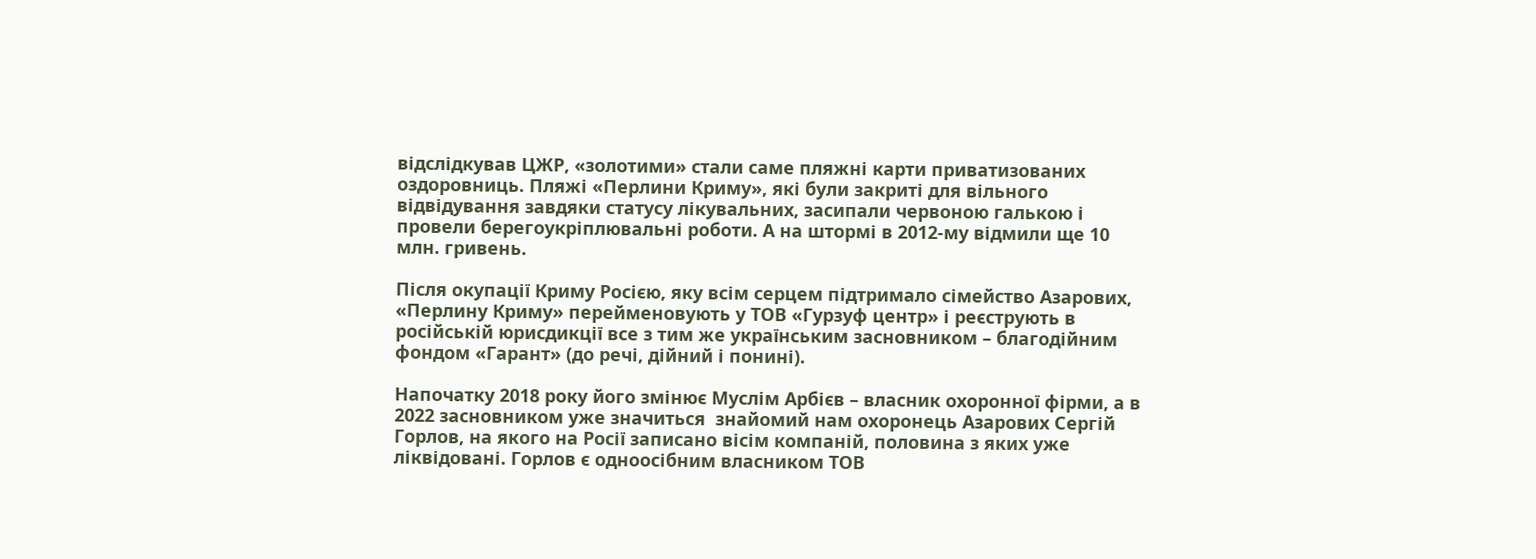відслідкував ЦЖР, «золотими» стали саме пляжні карти приватизованих оздоровниць. Пляжі «Перлини Криму», які були закриті для вільного відвідування завдяки статусу лікувальних, засипали червоною галькою і провели берегоукріплювальні роботи. А на штормі в 2012-му відмили ще 10 млн. гривень.

Після окупації Криму Росією, яку всім серцем підтримало сімейство Азарових, «Перлину Криму» перейменовують у ТОВ «Гурзуф центр» і реєструють в російській юрисдикції все з тим же українським засновником – благодійним фондом «Гарант» (до речі, дійний і понині).

Напочатку 2018 року його змінює Муслім Арбієв – власник охоронної фірми, а в 2022 засновником уже значиться  знайомий нам охоронець Азарових Сергій Горлов, на якого на Росії записано вісім компаній, половина з яких уже ліквідовані. Горлов є одноосібним власником ТОВ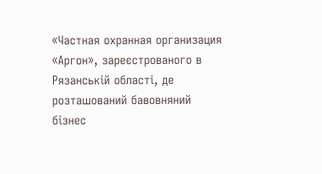«Частная охранная организация «Аргон», зареєстрованого в Рязанській області, де розташований бавовняний бізнес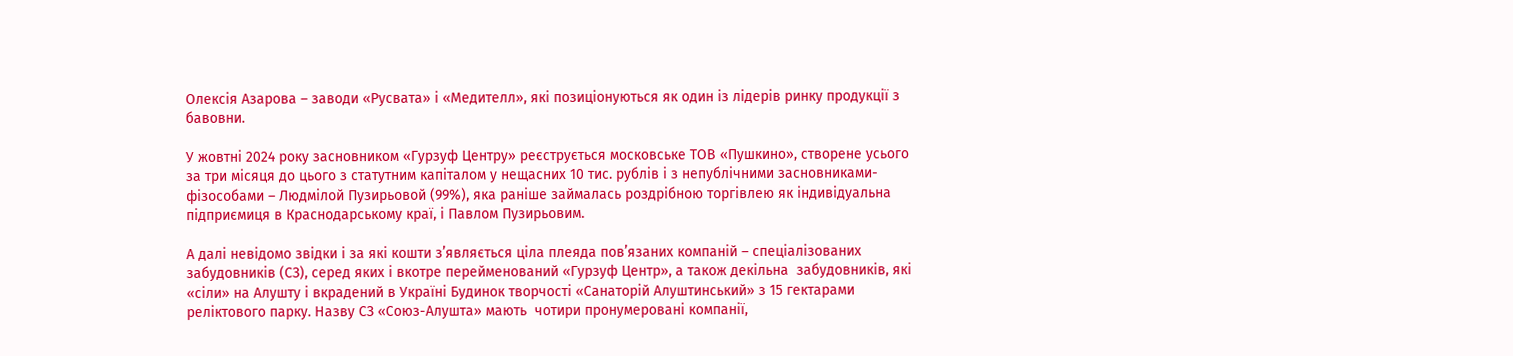Олексія Азарова – заводи «Русвата» і «Медителл», які позиціонуються як один із лідерів ринку продукції з бавовни.

У жовтні 2024 року засновником «Гурзуф Центру» реєструється московське ТОВ «Пушкино», створене усього за три місяця до цього з статутним капіталом у нещасних 10 тис. рублів і з непублічними засновниками-фізособами – Людмілой Пузирьовой (99%), яка раніше займалась роздрібною торгівлею як індивідуальна підприємиця в Краснодарському краї, і Павлом Пузирьовим.

А далі невідомо звідки і за які кошти зʼявляється ціла плеяда повʼязаних компаній – спеціалізованих забудовників (СЗ), серед яких і вкотре перейменований «Гурзуф Центр», а також декільна  забудовників, які «сіли» на Алушту і вкрадений в Україні Будинок творчості «Санаторій Алуштинський» з 15 гектарами реліктового парку. Назву СЗ «Союз-Алушта» мають  чотири пронумеровані компанії,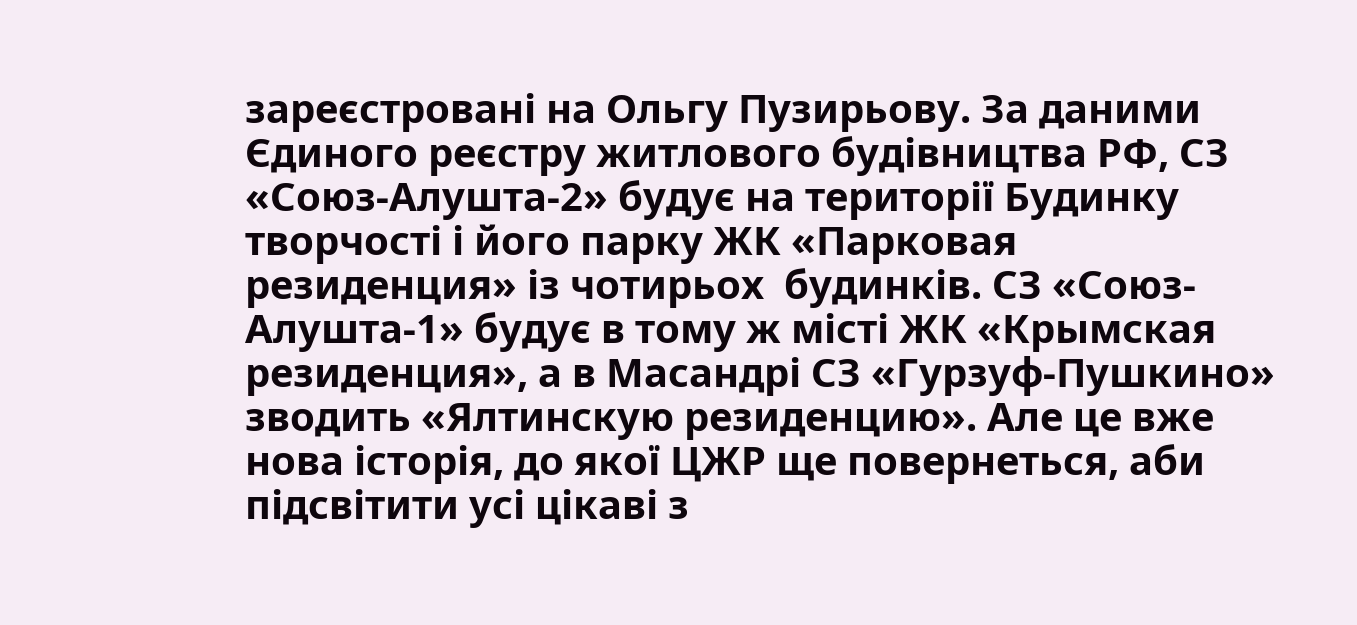зареєстровані на Ольгу Пузирьову. За даними Єдиного реєстру житлового будівництва РФ, СЗ «Союз-Алушта-2» будує на території Будинку творчості і його парку ЖК «Парковая резиденция» із чотирьох  будинків. СЗ «Союз-Алушта-1» будує в тому ж місті ЖК «Крымская резиденция», а в Масандрі СЗ «Гурзуф-Пушкино» зводить «Ялтинскую резиденцию». Але це вже нова історія, до якої ЦЖР ще повернеться, аби підсвітити усі цікаві з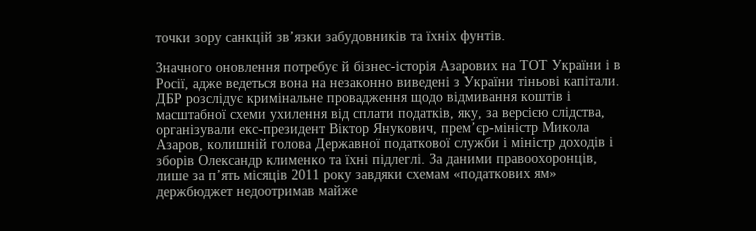точки зору санкцій зв’язки забудовників та їхніх фунтів.

Значного оновлення потребує й бізнес-історія Азарових на ТОТ України і в Росії, адже ведеться вона на незаконно виведені з України тіньові капітали. ДБР розслідує кримінальне провадження щодо відмивання коштів і масштабної схеми ухилення від сплати податків, яку, за версією слідства, організували екс-президент Віктор Янукович, прем’єр-міністр Микола Азаров, колишній голова Державної податкової служби і міністр доходів і зборів Олександр клименко та їхні підлеглі. За даними правоохоронців, лише за п’ять місяців 2011 року завдяки схемам «податкових ям» держбюджет недоотримав майже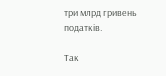три млрд гривень податків.

Так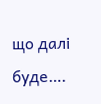що далі буде….